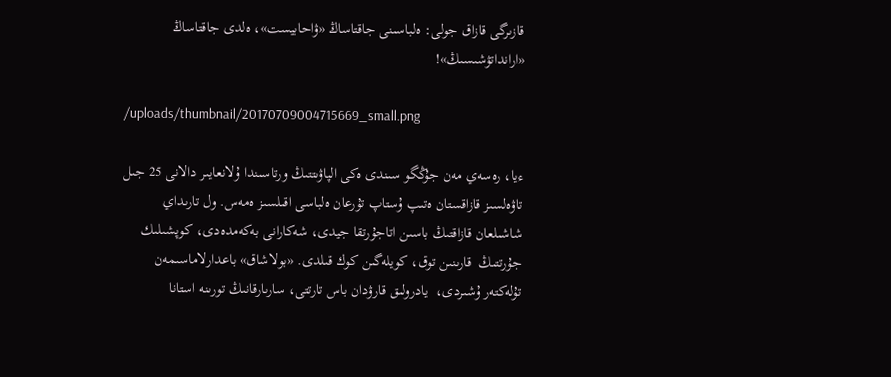قازىرگى قازاق جولى: ەلباسىنى جاقتاساڭ «ۋاحابيست»، ەلدى جاقتاساڭ «ارانداتۋشىسىڭ»!

/uploads/thumbnail/20170709004715669_small.png

ءيا، رەسەي مەن جۇڭگو سىندى ەكى الپاۋىتتىڭ ورتاسىندا ۇلانعايىر دالانى 25 جىل تاۋەلسىز قازاقستان ەتىپ ۇستاپ تۇرعان ەلباسى اقىلسىز ەمەس. ول تارىداي شاشىلعان قازاقتىڭ باسىن اتاجۇرتقا جيدى، شەكارانى بەكەمدەدى، كوپشىلىك جۇرتتىڭ  قارىنىن توق، كويلەگىن كوك قىلدى. «بولاشاق» باعدارلاماسىمەن تۇلەكتەر ۇشىردى،  يادرولىق قارۋدان باس تارتتى، سارىارقانىڭ تورىنە استانا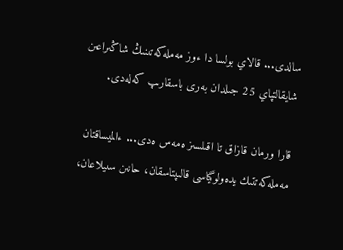سالدى... قالاي بولسا دا ءوز مەملەكەتىنىڭ شاڭىراعىن شايقالتپاي 25 جىلدان بەرى باسقارىپ كەلەدى.

قارا ورمان قازاق تا اقىلسىز ەمەس ەدى... ءالميساقتان مەملەكەتتىك يدەولوگياسى قالىپتاسقان، حانىن سىيلاعان،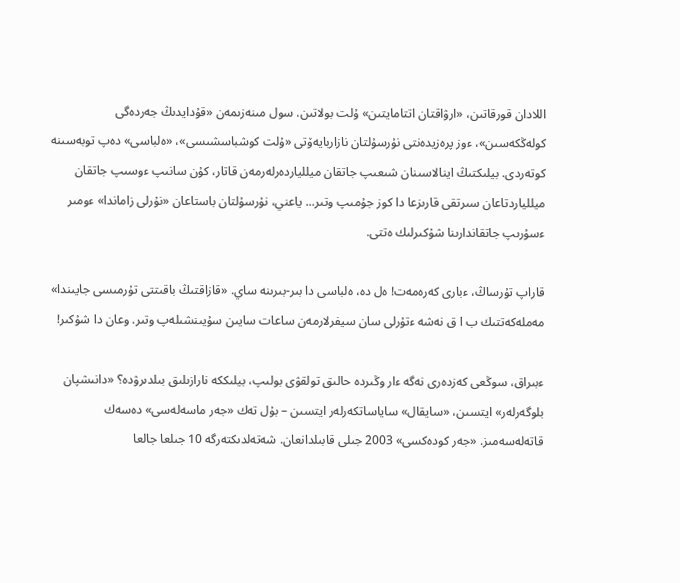اللادان قورقاتىن، «ارۋاقتان اتتامايتىن» ۇلت بولاتىن. سول مىنەزىمەن «قۇدايدىڭ جەردەگى كولەڭكەسىن»، ءوز پرەزيدەنتى نۇرسۇلتان نازاربايەۆتى «ۇلت كوشباسشىسى»، «ەلباسى» دەپ توبەسىنە كوتەردى. بيلىكتىڭ اينالاسىنان شىعىپ جاتقان ميللياردەرلەرمەن قاتار، كۇن سانىپ ءوسىپ جاتقان ميللياردتاعان سىرتقى قارىزعا دا كوز جۇمىپ وتىر... ياعني، نۇرسۇلتان باستاعان «نۇرلى زاماندا» ءومىر ءسۇرىپ جاتقاندارىنا شۇكىرلىك ەتتى.

قاراپ تۇرساڭ، ءبارى كەرەمەت! ەل دە، ەلباسى دا بىر-بىرىنە ساي. «قازاقتىڭ باقىتتى تۇرمىسى جايىندا»  مەملەكەتتىك ب ا ق نەشە ءتۇرلى سان سيفرلارمەن ساعات سايىن سۇيىنشىلەپ وتىر. وعان دا شۇكىر!

ءبىراق، سوڭعى كەزدەرى نەگە ءار وڭىردە حالىق تولقۋى بولىپ، بيلىككە نارازىلىق بىلدىرۋدە؟ «دانىشپان بلوگەرلەر» ايتسىن، «سايقال» ساياساتكەرلەر ايتسىن – بۇل تەك «جەر ماسەلەسى» دەسەك قاتەلەسەمىز. «جەر كودەكسى» 2003 جىلى قابىلدانعان. شەتەلدىكتەرگە 10 جىلعا جالعا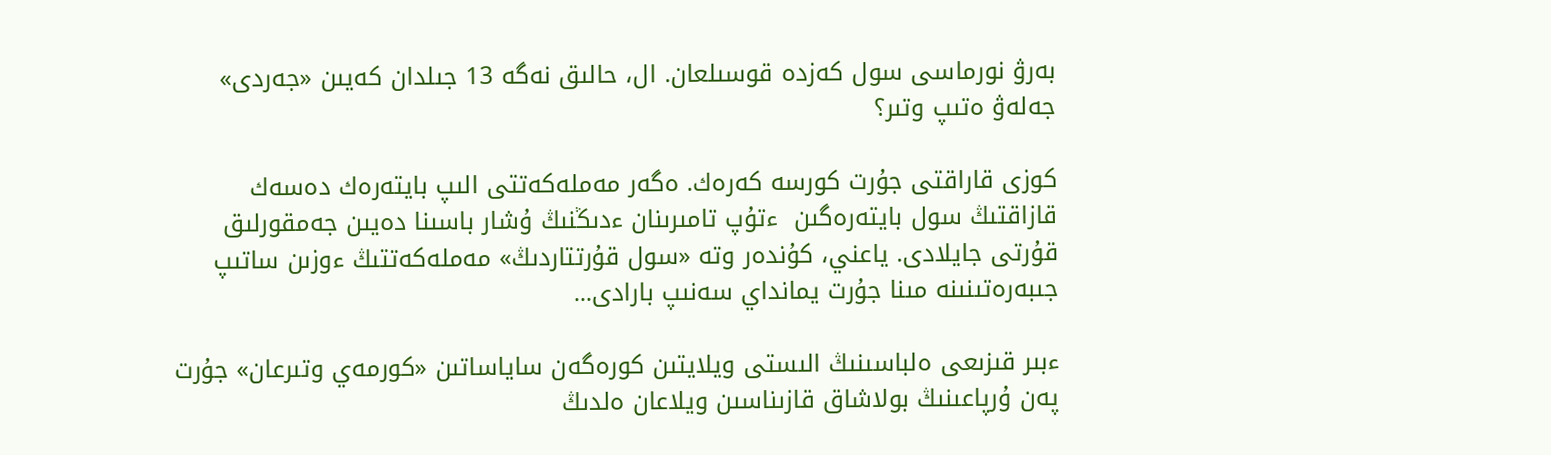بەرۋ نورماسى سول كەزدە قوسىلعان. ال، حالىق نەگە 13 جىلدان كەيىن «جەردى» جەلەۋ ەتىپ وتىر؟

كوزى قاراقتى جۇرت كورسە كەرەك. ەگەر مەملەكەتتى الىپ بايتەرەك دەسەك قازاقتىڭ سول بايتەرەگىن  ءتۇپ تامىرىنان ءدىڭنىڭ ۇشار باسىنا دەيىن جەمقورلىق قۇرتى جايلادى. ياعني، كۇندەر وتە «سول قۇرتتاردىڭ» مەملەكەتتىڭ ءوزىن ساتىپ جىبەرەتىنىنە مىنا جۇرت يمانداي سەنىپ بارادى...

ءبىر قىزىعى ەلباسىنىڭ الىستى ويلايتىن كورەگەن ساياساتىن «كورمەي وتىرعان» جۇرت پەن ۇرپاعىنىڭ بولاشاق قازىناسىن ويلاعان ەلدىڭ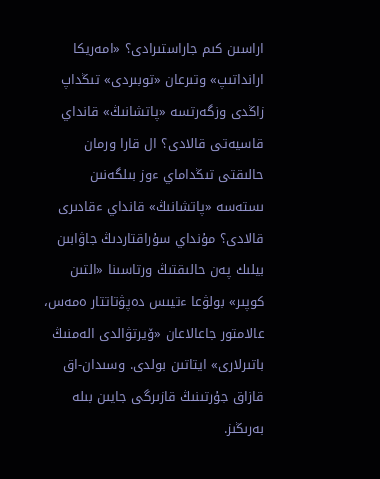اراسىن كىم جاراستىرادى؟ «امەريكا ارانداتىپ» وتىرعان «توبىردى» تىڭداپ زاڭدى وزگەرتسە «پاتشانىڭ» قانداي قاسيەتى قالادى؟ ال قارا ورمان حالىقتى تىڭداماي ءوز بىلگەنىن ىستەسە «پاتشانىڭ» قانداي ءقادىرى قالادى؟ مۇنداي سۇراقتاردىڭ جاۋابىن بيلىك پەن حالىقتىڭ ورتاسىنا «التىن كوپىر» بولۋعا ءتيىس دەپۋتاتتار ەمەس، عالامتور جاعالاعان «ۆيرتۋالدى الەمنىڭ باتىرلارى» ايتاتىن بولدى. وسىدان-اق قازاق جۇرتىنىڭ قازىرگى جايىن بىلە بەرىڭىز.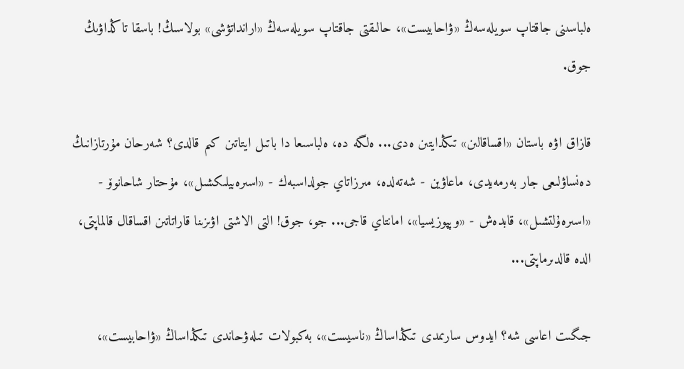ەلباسىنى جاقتاپ سويلەسەڭ «ۋاحابيست»، حالىقتى جاقتاپ سويلەسەڭ «ارانداتۋشى» بولاسىڭ! باسقا تاڭداۋىڭ جوق.

قازاق اۋە باستان «اقساقالىن» تىڭدايتىن ەدى... ەلگە دە، ەلباسىعا دا باتىل ايتاتىن كىم قالدى؟ شەرحان مۇرتازانىڭ دەنساۋلىعى جار بەرمەيدى، ماعاۋين - شەتەلدە، مىرزاتاي جولداسبەك - «اسىرەبيلىكشىل»، مۇحتار شاحانوۆ - «اسىرەۇلتشىل»، قابدەش - «وپپوزيسيا»، امانتاي قاجى... جو، جوق! التى الاشتى اۋىزىنا قاراتاتىن اقساقال قالماپتى، الدە قالدىرماپتى...

جىگىت اعاسى شە؟ ايدوس سارىمدى تىڭداساڭ «ناسيست»، بەكبولات تىلەۋحاندى تىڭداساڭ «ۋاحابيست»،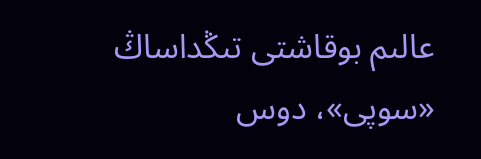عالىم بوقاشتى تىڭداساڭ «سوپى»، دوس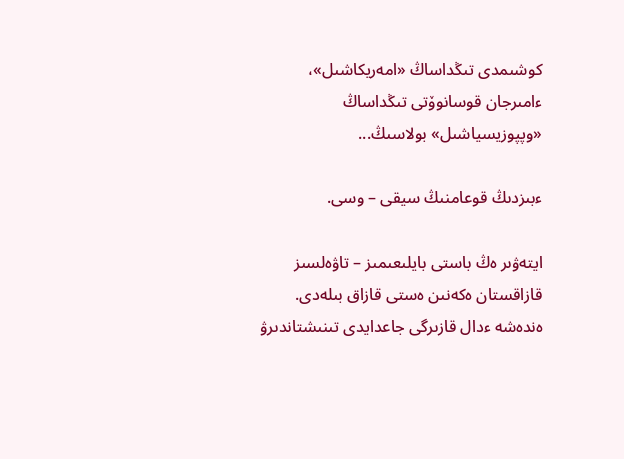كوشىمدى تىڭداساڭ «امەريكاشىل»، ءامىرجان قوسانوۆتى تىڭداساڭ «وپپوزيسياشىل» بولاسىڭ...

ءبىزدىڭ قوعامنىڭ سيقى – وسى.

ايتەۋىر ەڭ باستى بايلىعىمىز – تاۋەلسىز قازاقستان ەكەنىن ەستى قازاق بىلەدى. ەندەشە ءدال قازىرگى جاعدايدى تىنىشتاندىرۋ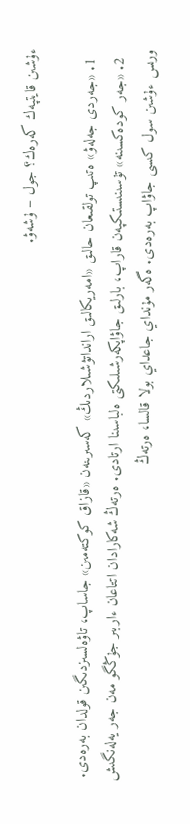ءۇشىن قايتپەك كەرەك؟ جول – ۇشەۋ.

  1. «جەردى جەلەۋ» ەتىپ تولقىعان حالىق «امەريكالىق ارانداتۋشىلاردىڭ» كەسىرىنەن «قازاق كوكتەمىن» جاساپ، تاۋەلسىزدىگىن قولدان بەرەدى.
  2. «جەر كودەكسىنە» تۇسىنىستىكپەن قاراپ، بارلىق جاۋاپكەرشىلىكتى ەلباسىنا ارتادى. ەرتەڭ شەكارادان اتتاعان ءاربىر جۇڭگو مەن جەر يەلەنگىش ورىس ءۇشىن سول كىسى جاۋاپ بەرەدى. ەگەر مۇنداي جاعداي بولا قالسا، ەرتەڭ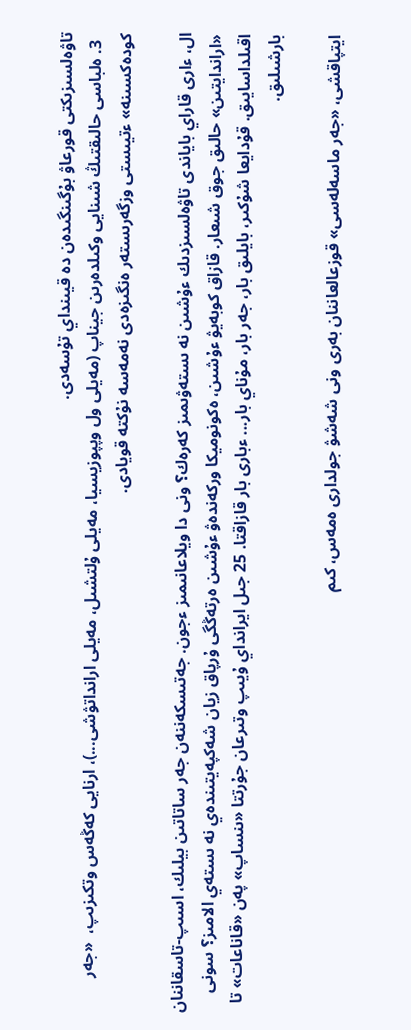تاۋەلسىزىكتى قورعاۋ بۇگىنگىدەن دە قيىنداي تۇسەدى.
  3. ەلباسى حالىقتىڭ شىنايى وكىلدەرىن جيناپ (مەيلى ول وپپوزيسيا، مەيلى ۇلتشىل، مەيلى ارانداتۋشى...)، ارنايى كەڭەس وتكىزىپ،  «جەر كودەكسىنە» ءتيىستى وزگەرىستەر ەنگىزەدى نەمەسە نۇكتە قويادى.

ال، ءارى قاراي باياندى تاۋەلسىزدىك ءۇشىن نە ىستەۋىمىز كەرەك؟ ونى دا ويلاعانىمىز ءجون. جەتىسكەننەن جەر ساتاتىن بيلىك، اسىپ-تاسقاننان «اراندايتىن» حالىق جوق شىعار. قازاق كوبەيۋ ءۇشىن، ەكونوميكا وركەندەۋ ءۇشىن ەرتەڭگى ۇرپاق زيان شەكپەيتىندەي نە ىستەي الامىز؟ سونى اقىلداسايىق. قۇدايعا شۇكىر، بايلىق بار، جەر بار، مۇناي بار... ءبارى بار قازاقتا. 25 جىل ايرانداي ۇيىپ وتىرعان جۇرتتا «ىنساپ» پەن «قاناعات» تا بارشىلىق.

ايتپاقشى، «جەر ماسەلەسى» قوزعالعاننان بەرى ونى شەشۋ جولدارى ەمەس، كىم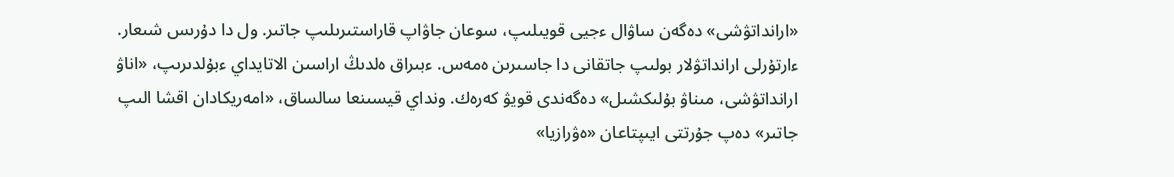«ارانداتۋشى» دەگەن ساۋال ءجيى قويىلىپ، سوعان جاۋاپ قاراستىرىلىپ جاتىر. ول دا دۇرىس شىعار. ءارتۇرلى ارانداتۋلار بولىپ جاتقانى دا جاسىرىن ەمەس. ءبىراق ەلدىڭ اراسىن الاتايداي ءبۇلدىرىپ، «اناۋ ارانداتۋشى، مىناۋ بۇلىكشىل» دەگەندى قويۋ كەرەك. ونداي قيسىنعا سالساق، «امەريكادان اقشا الىپ جاتىر» دەپ جۇرتتى ايىپتاعان «ەۋرازيا»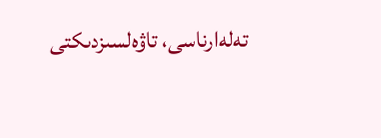تەلەارناسى، تاۋەلسىزدىكتى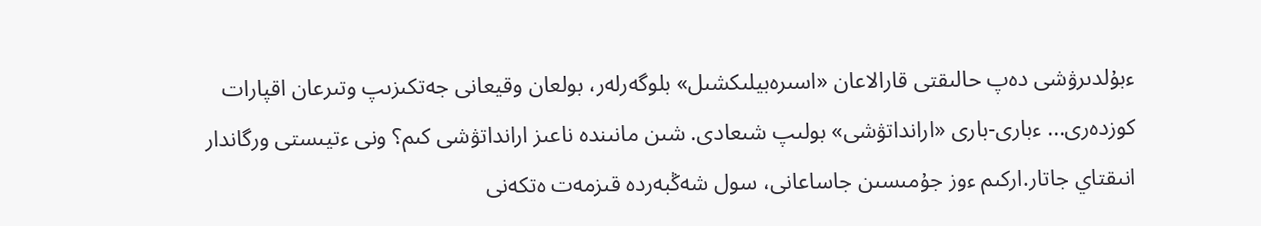ءبۇلدىرۋشى دەپ حالىقتى قارالاعان «اسىرەبيلىكشىل» بلوگەرلەر، بولعان وقيعانى جەتكىزىپ وتىرعان اقپارات كوزدەرى... ءبارى-بارى «ارانداتۋشى» بولىپ شىعادى. شىن مانىندە ناعىز ارانداتۋشى كىم؟ ونى ءتيىستى ورگاندار انىقتاي جاتار.اركىم ءوز جۇمىسىن جاساعانى، سول شەڭبەردە قىزمەت ەتكەنى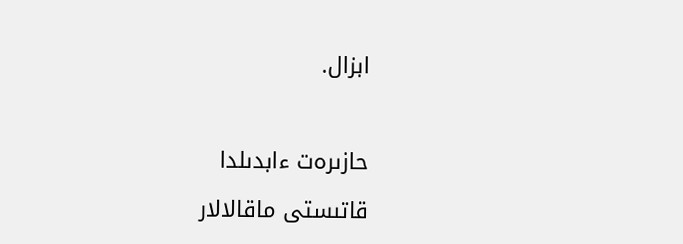ابزال.



حازىرەت ءابدىلدا

قاتىستى ماقالالار